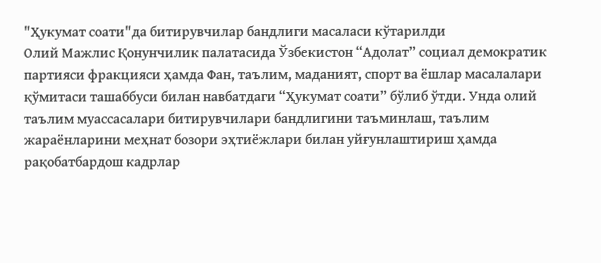"Ҳукумат соати"да битирувчилар бандлиги масаласи кўтарилди
Олий Мажлис Қонунчилик палатасида Ўзбекистон “Адолат” социал демократик партияси фракцияси ҳамда Фан, таълим, маданият, спорт ва ёшлар масалалари қўмитаси ташаббуси билан навбатдаги “Ҳукумат соати” бўлиб ўтди. Унда олий таълим муассасалари битирувчилари бандлигини таъминлаш, таълим жараёнларини меҳнат бозори эҳтиёжлари билан уйғунлаштириш ҳамда рақобатбардош кадрлар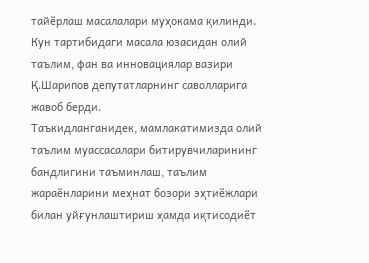тайёрлаш масалалари муҳокама қилинди.
Кун тартибидаги масала юзасидан олий таълим, фан ва инновациялар вазири Қ.Шарипов депутатларнинг саволларига жавоб берди.
Таъкидланганидек, мамлакатимизда олий таълим муассасалари битирувчиларининг бандлигини таъминлаш, таълим жараёнларини меҳнат бозори эҳтиёжлари билан уйғунлаштириш ҳамда иқтисодиёт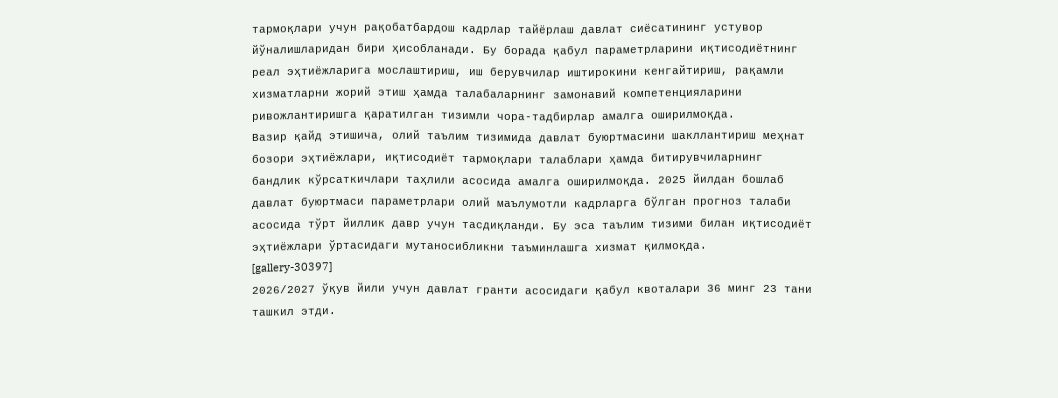тармоқлари учун рақобатбардош кадрлар тайёрлаш давлат сиёсатининг устувор йўналишларидан бири ҳисобланади. Бу борада қабул параметрларини иқтисодиётнинг реал эҳтиёжларига мослаштириш, иш берувчилар иштирокини кенгайтириш, рақамли хизматларни жорий этиш ҳамда талабаларнинг замонавий компетенцияларини ривожлантиришга қаратилган тизимли чора-тадбирлар амалга оширилмоқда.
Вазир қайд этишича, олий таълим тизимида давлат буюртмасини шакллантириш меҳнат бозори эҳтиёжлари, иқтисодиёт тармоқлари талаблари ҳамда битирувчиларнинг бандлик кўрсаткичлари таҳлили асосида амалга оширилмоқда. 2025 йилдан бошлаб давлат буюртмаси параметрлари олий маълумотли кадрларга бўлган прогноз талаби асосида тўрт йиллик давр учун тасдиқланди. Бу эса таълим тизими билан иқтисодиёт эҳтиёжлари ўртасидаги мутаносибликни таъминлашга хизмат қилмоқда.
[gallery-30397]
2026/2027 ўқув йили учун давлат гранти асосидаги қабул квоталари 36 минг 23 тани ташкил этди.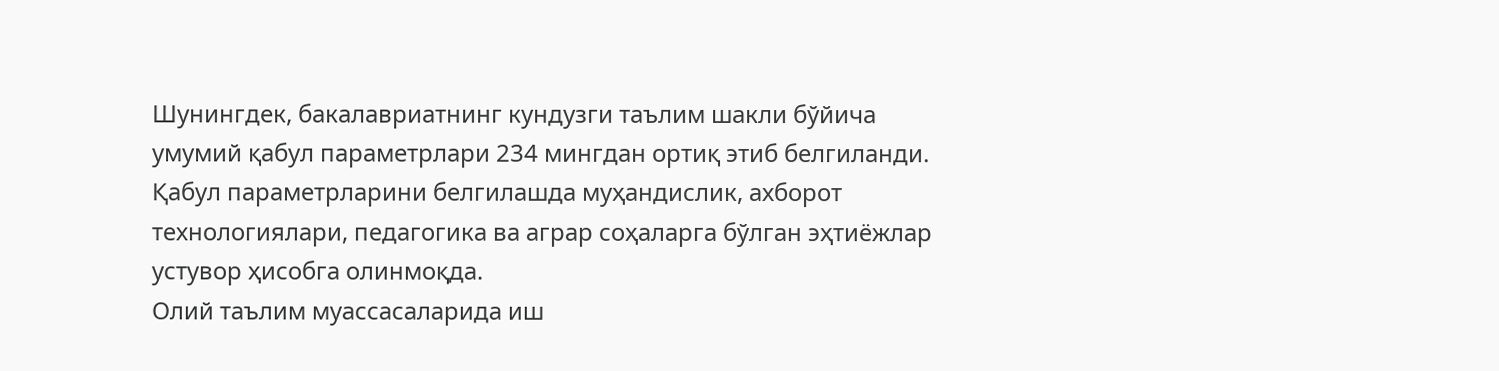Шунингдек, бакалавриатнинг кундузги таълим шакли бўйича умумий қабул параметрлари 234 мингдан ортиқ этиб белгиланди. Қабул параметрларини белгилашда муҳандислик, ахборот технологиялари, педагогика ва аграр соҳаларга бўлган эҳтиёжлар устувор ҳисобга олинмоқда.
Олий таълим муассасаларида иш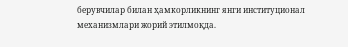берувчилар билан ҳамкорликнинг янги институционал механизмлари жорий этилмоқда.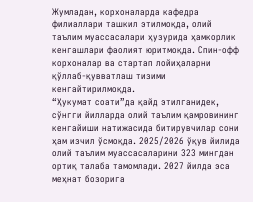Жумладан, корхоналарда кафедра филиаллари ташкил этилмоқда, олий таълим муассасалари ҳузурида ҳамкорлик кенгашлари фаолият юритмоқда. Спин-офф корхоналар ва стартап лойиҳаларни қўллаб-қувватлаш тизими кенгайтирилмоқда.
“Ҳукумат соати”да қайд этилганидек, сўнгги йилларда олий таълим қамровининг кенгайиши натижасида битирувчилар сони ҳам изчил ўсмоқда. 2025/2026 ўқув йилида олий таълим муассасаларини 323 мингдан ортиқ талаба тамомлади. 2027 йилда эса меҳнат бозорига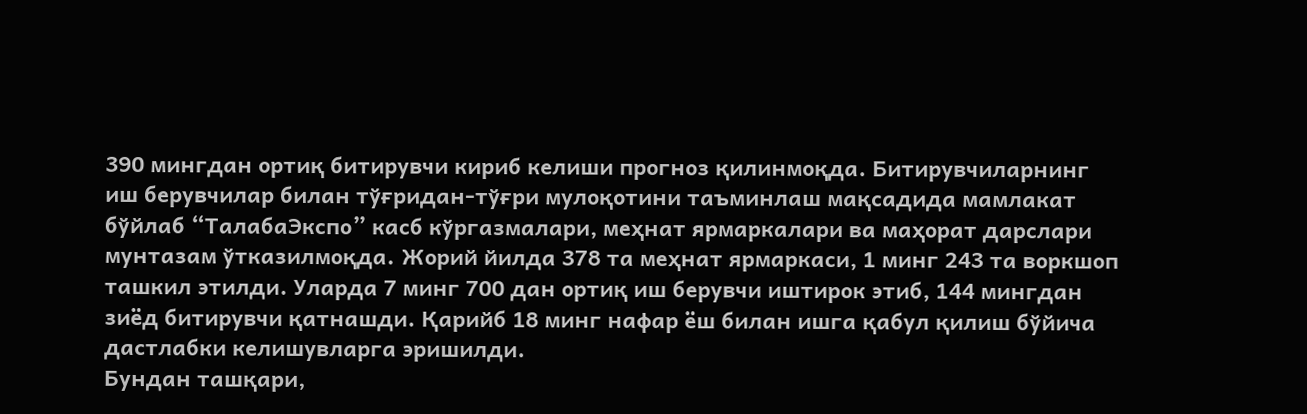390 мингдан ортиқ битирувчи кириб келиши прогноз қилинмоқда. Битирувчиларнинг иш берувчилар билан тўғридан-тўғри мулоқотини таъминлаш мақсадида мамлакат бўйлаб “ТалабаЭкспо” касб кўргазмалари, меҳнат ярмаркалари ва маҳорат дарслари мунтазам ўтказилмоқда. Жорий йилда 378 та меҳнат ярмаркаси, 1 минг 243 та воркшоп ташкил этилди. Уларда 7 минг 700 дан ортиқ иш берувчи иштирок этиб, 144 мингдан зиёд битирувчи қатнашди. Қарийб 18 минг нафар ёш билан ишга қабул қилиш бўйича дастлабки келишувларга эришилди.
Бундан ташқари,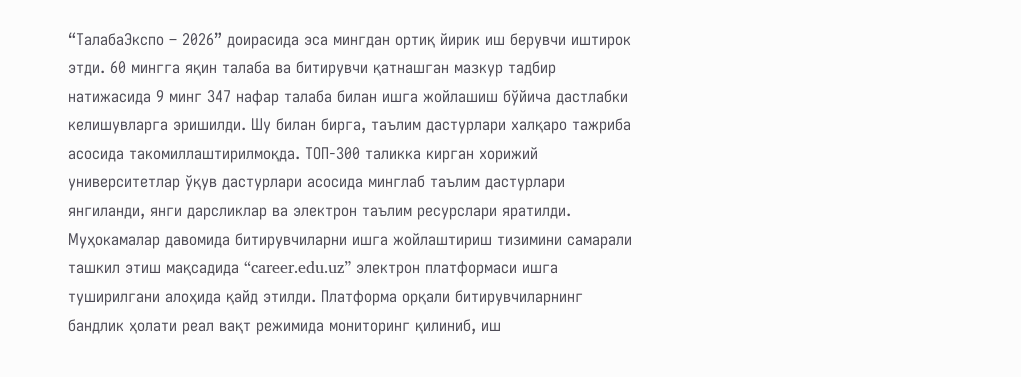“ТалабаЭкспо – 2026” доирасида эса мингдан ортиқ йирик иш берувчи иштирок этди. 60 мингга яқин талаба ва битирувчи қатнашган мазкур тадбир натижасида 9 минг 347 нафар талаба билан ишга жойлашиш бўйича дастлабки келишувларга эришилди. Шу билан бирга, таълим дастурлари халқаро тажриба асосида такомиллаштирилмоқда. ТОП-300 таликка кирган хорижий университетлар ўқув дастурлари асосида минглаб таълим дастурлари янгиланди, янги дарсликлар ва электрон таълим ресурслари яратилди.
Муҳокамалар давомида битирувчиларни ишга жойлаштириш тизимини самарали ташкил этиш мақсадида “career.edu.uz” электрон платформаси ишга туширилгани алоҳида қайд этилди. Платформа орқали битирувчиларнинг бандлик ҳолати реал вақт режимида мониторинг қилиниб, иш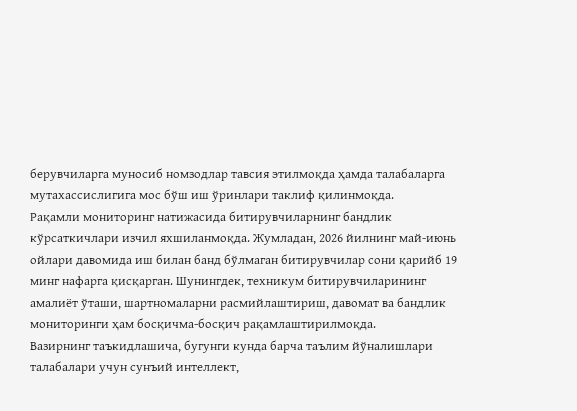берувчиларга муносиб номзодлар тавсия этилмоқда ҳамда талабаларга мутахассислигига мос бўш иш ўринлари таклиф қилинмоқда.
Рақамли мониторинг натижасида битирувчиларнинг бандлик кўрсаткичлари изчил яхшиланмоқда. Жумладан, 2026 йилнинг май-июнь ойлари давомида иш билан банд бўлмаган битирувчилар сони қарийб 19 минг нафарга қисқарган. Шунингдек, техникум битирувчиларининг амалиёт ўташи, шартномаларни расмийлаштириш, давомат ва бандлик мониторинги ҳам босқичма-босқич рақамлаштирилмоқда.
Вазирнинг таъкидлашича, бугунги кунда барча таълим йўналишлари талабалари учун сунъий интеллект,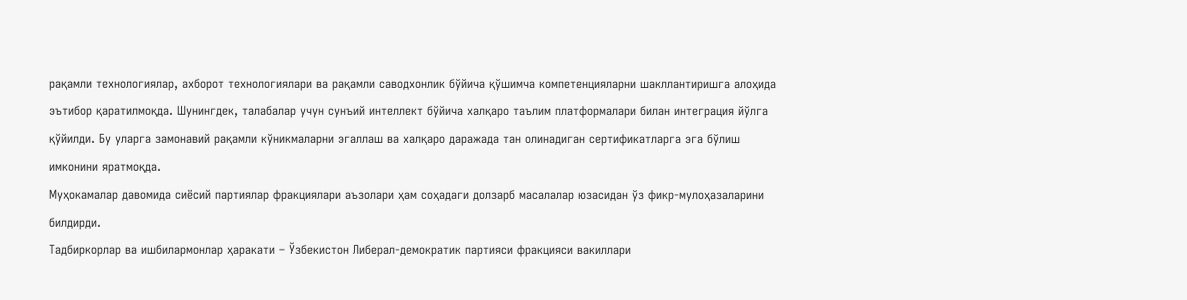рақамли технологиялар, ахборот технологиялари ва рақамли саводхонлик бўйича қўшимча компетенцияларни шакллантиришга алоҳида эътибор қаратилмоқда. Шунингдек, талабалар учун сунъий интеллект бўйича халқаро таълим платформалари билан интеграция йўлга қўйилди. Бу уларга замонавий рақамли кўникмаларни эгаллаш ва халқаро даражада тан олинадиган сертификатларга эга бўлиш имконини яратмоқда.
Муҳокамалар давомида сиёсий партиялар фракциялари аъзолари ҳам соҳадаги долзарб масалалар юзасидан ўз фикр-мулоҳазаларини билдирди.
Тадбиркорлар ва ишбилармонлар ҳаракати – Ўзбекистон Либерал-демократик партияси фракцияси вакиллари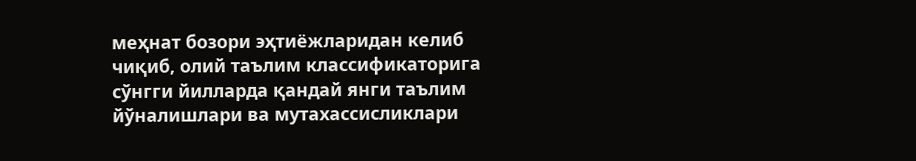меҳнат бозори эҳтиёжларидан келиб чиқиб, олий таълим классификаторига сўнгги йилларда қандай янги таълим йўналишлари ва мутахассисликлари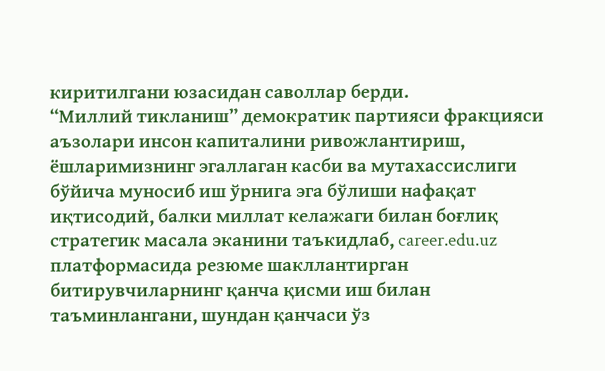киритилгани юзасидан саволлар берди.
“Миллий тикланиш” демократик партияси фракцияси аъзолари инсон капиталини ривожлантириш, ёшларимизнинг эгаллаган касби ва мутахассислиги бўйича муносиб иш ўрнига эга бўлиши нафақат иқтисодий, балки миллат келажаги билан боғлиқ стратегик масала эканини таъкидлаб, career.edu.uz платформасида резюме шакллантирган битирувчиларнинг қанча қисми иш билан таъминлангани, шундан қанчаси ўз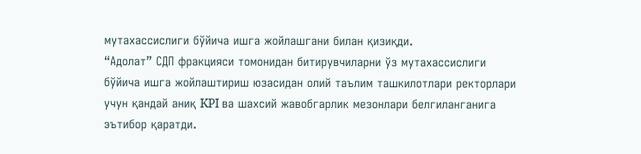мутахассислиги бўйича ишга жойлашгани билан қизиқди.
“Адолат” СДП фракцияси томонидан битирувчиларни ўз мутахассислиги бўйича ишга жойлаштириш юзасидан олий таълим ташкилотлари ректорлари учун қандай аниқ KPI ва шахсий жавобгарлик мезонлари белгиланганига эътибор қаратди.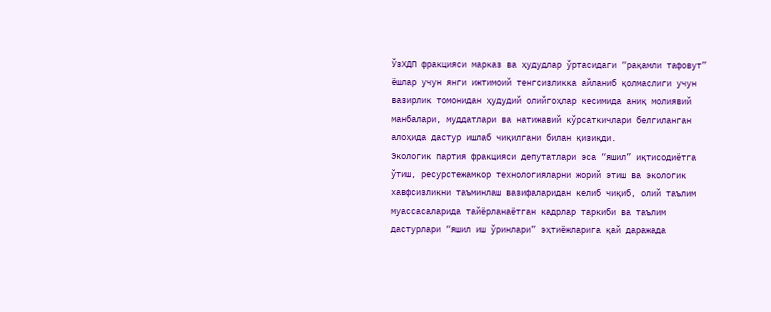ЎзХДП фракцияси марказ ва ҳудудлар ўртасидаги “рақамли тафовут” ёшлар учун янги ижтимоий тенгсизликка айланиб қолмаслиги учун вазирлик томонидан ҳудудий олийгоҳлар кесимида аниқ молиявий манбалари, муддатлари ва натижавий кўрсаткичлари белгиланган алоҳида дастур ишлаб чиқилгани билан қизиқди.
Экологик партия фракцияси депутатлари эса “яшил” иқтисодиётга ўтиш, ресурстежамкор технологияларни жорий этиш ва экологик хавфсизликни таъминлаш вазифаларидан келиб чиқиб, олий таълим муассасаларида тайёрланаётган кадрлар таркиби ва таълим дастурлари “яшил иш ўринлари” эҳтиёжларига қай даражада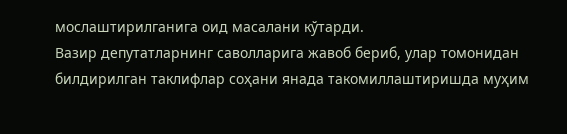мослаштирилганига оид масалани кўтарди.
Вазир депутатларнинг саволларига жавоб бериб, улар томонидан билдирилган таклифлар соҳани янада такомиллаштиришда муҳим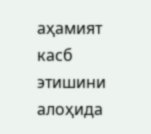аҳамият касб этишини алоҳида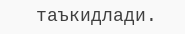таъкидлади.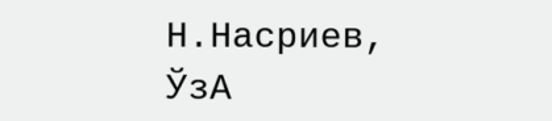Н.Насриев,
ЎзА